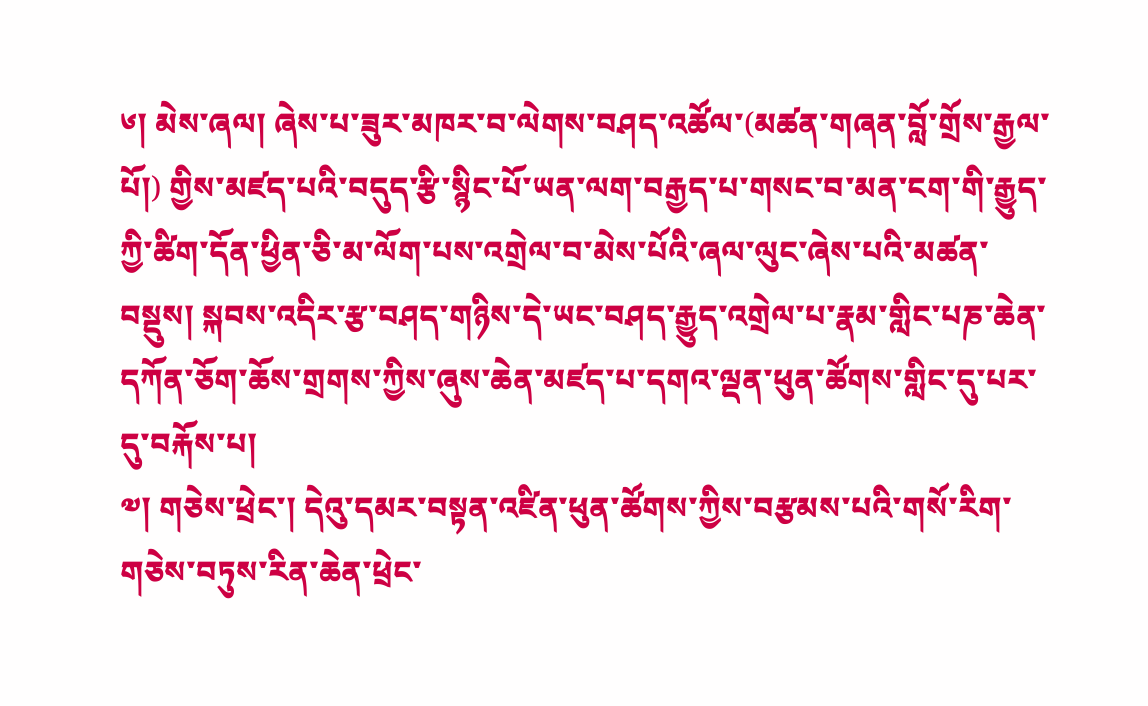༦། མེས་ཞལ། ཞེས་པ་ཟུར་མཁར་བ་ལེགས་བཤད་འཚོལ་(མཚན་གཞན་བློ་གྲོས་རྒྱལ་པོ།) གྱིས་མཛད་པའི་བདུད་རྩི་སྙིང་པོ་ཡན་ལག་བརྒྱད་པ་གསང་བ་མན་ངག་གི་རྒྱུད་ཀྱི་ཚིག་དོན་ཕྱིན་ཅི་མ་ལོག་པས་འགྲེལ་བ་མེས་པོའི་ཞལ་ལུང་ཞེས་པའི་མཚན་བསྡུས། སྐབས་འདིར་རྩ་བཤད་གཉིས་དེ་ཡང་བཤད་རྒྱུད་འགྲེལ་པ་རྣམ་གླིང་པཎ་ཆེན་དཀོན་ཅོག་ཆོས་གྲགས་ཀྱིས་ཞུས་ཆེན་མཛད་པ་དགའ་ལྡན་ཕུན་ཚོགས་གླིང་དུ་པར་དུ་བརྐོས་པ།
༧། གཅེས་ཕྲེང་། དེའུ་དམར་བསྟན་འཛིན་ཕུན་ཚོགས་ཀྱིས་བརྩམས་པའི་གསོ་རིག་གཅེས་བཏུས་རིན་ཆེན་ཕྲེང་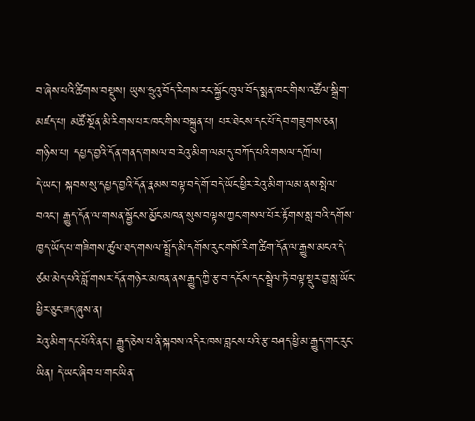བ་ཞེས་པའི་ཚིགས་བསྡུས། ཡུས་ཧྲུའུ་བོད་རིགས་རང་སྐྱོང་ཁུལ་བོད་སྨན་ཁང་གིས་འཚོལ་སྒྲིག་མཛད་པ། མཚོ་སྔོན་མི་རིགས་པར་ཁང་གིས་བསྐྲུན་པ། པར་ཐེངས་དང་པོ་དེབ་གཟུགས་ཅན།
གཉིས་པ། དཔྱད་བྱའི་དོན་གནད་གསལ་བ་རེའུ་མིག་ལམ་དུ་བཀོད་པའི་གསལ་དཀྲོལ།
དེ་ཡང་། སྐབས་སུ་དཔྱད་བྱའི་དོན་རྣམས་བལྟ་བདེ་གོ་བདེ་ཡོང་ཕྱིར་རེའུ་མིག་ལམ་ནས་སྤེལ་བའང་། རྒྱུད་དོན་ལ་གསན་སྦྱོངས་མྱོང་མཁན་སུས་བལྟས་ཀྱང་གསལ་པོར་རྟོགས་སླ་བའི་དགོས་ཁྱད་ཡོད་པ་གཟིགས་ཚུལ་ཐད་གསལ་སྤྲོད་མི་དགོས་རུང་གསོ་རིག་ཚིག་དོན་ལ་རྒྱུས་མངའ་དེ་ཙམ་མེད་པའི་བློ་གསར་དོན་གཉེར་མཁན་ནས་རྒྱུད་ཀྱི་རྩ་བ་དངོས་དང་སྦྲེལ་ཏེ་བལྟ་སྡུར་བྱ་སླ་ཡོང་ཕྱིར་ཅུང་ཟད་ཞུས་ན།
རེའུ་མིག་དང་པོའི་ནང་། རྒྱུད་ཅེས་པ་ནི་སྐབས་འདིར་ཁས་བླངས་པའི་རྩ་བཤད་ཕྱི་མ་རྒྱུད་གང་རུང་ཡིན། དེ་ཡང་ཞིབ་པ་གང་ཡིན་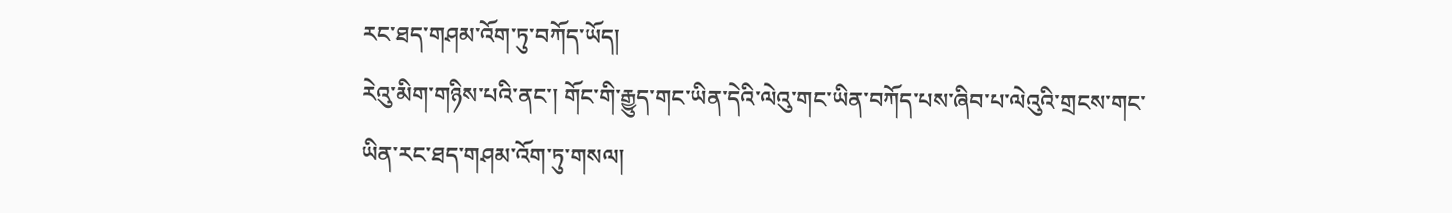རང་ཐད་གཤམ་འོག་ཏུ་བཀོད་ཡོད།
རེའུ་མིག་གཉིས་པའི་ནང་། གོང་གི་རྒྱུད་གང་ཡིན་དེའི་ལེའུ་གང་ཡིན་བཀོད་པས་ཞིབ་པ་ལེའུའི་གྲངས་གང་ཡིན་རང་ཐད་གཤམ་འོག་ཏུ་གསལ།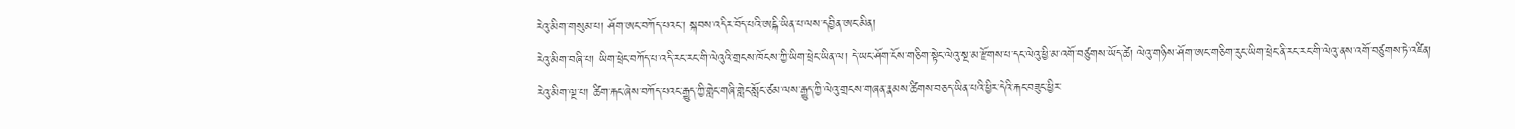རེའུ་མིག་གསུམ་པ། ཤོག་ཨང་བཀོད་པའང་། སྐབས་འདིར་བོད་པའི་ཨངྐི་ཡིན་པ་ལས་དབྱིན་ཨང་མིན།
རེའུ་མིག་བཞི་པ། ཡིག་ཕྲེང་བཀོད་པ་འདི་རང་རང་གི་ལེའུའི་གྲངས་ཁོངས་ཀྱི་ཡིག་ཕྲེང་ཡིན་ལ། དེ་ཡང་ཤོག་ངོས་གཅིག་སྟེང་ལེའུ་སྔ་མ་རྫོགས་པ་དང་ལེའུ་ཕྱི་མ་འགོ་བཙུགས་ཡོད་ཚེ། ལེའུ་གཉིས་ཤོག་ཨང་གཅིག་རུང་ཡིག་ཕྲེང་ནི་རང་རང་གི་ལེའུ་ནས་འགོ་བཙུགས་ཏེ་འཛིན།
རེའུ་མིག་ལྔ་པ། ཚིག་རྐང་ཞེས་བཀོད་པའང་རྒྱུད་ཀྱི་གླེང་གཞི་གླེང་སློང་ཙམ་ལས་རྒྱུད་ཀྱི་ལེའུ་གྲངས་གཞན་རྣམས་ཚིགས་བཅད་ཡིན་པའི་ཕྱིར་དེའི་རྐང་བཟུང་ཕྱིར་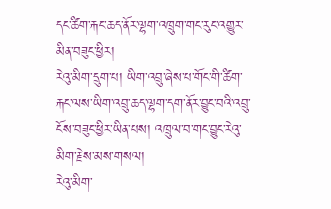དང་ཚིག་རྐང་ཆད་ནོར་ལྷག་འཁྲུག་གང་རུང་འགྱུར་མིན་བཟུང་ཕྱིར།
རེའུ་མིག་དྲུག་པ། ཡིག་འབྲུ་ཞེས་པ་གོང་གི་ཚིག་རྐང་ལས་ཡིག་འབྲུ་ཆད་ལྷག་དག་ནོར་བྱུང་བའི་འབྲུ་ངོས་བཟུང་ཕྱིར་ཡིན་པས། འཁྲུལ་བ་གང་བྱུང་རེའུ་མིག་རྗེས་མས་གསལ།
རེའུ་མིག་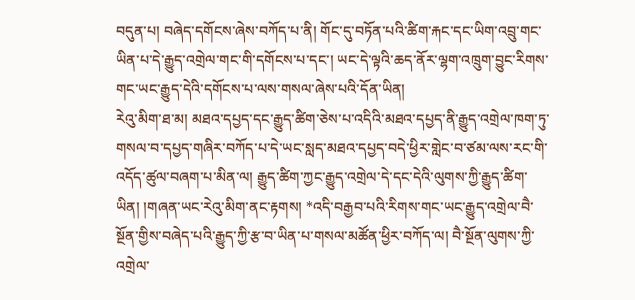བདུན་པ། བཞེད་དགོངས་ཞེས་བཀོད་པ་ནི། གོང་དུ་བཏོན་པའི་ཚིག་རྐང་དང་ཡིག་འབྲུ་གང་ཡིན་པ་དེ་རྒྱུད་འགྲེལ་གང་གི་དགོངས་པ་དང་། ཡང་དེ་ལྟའི་ཆད་ནོར་ལྷག་འཁྲུག་བྱུང་རིགས་གང་ཡང་རྒྱུད་དེའི་དགོངས་པ་ལས་གསལ་ཞེས་པའི་དོན་ཡིན།
རེའུ་མིག་ཐ་མ། མཐའ་དཔྱད་དང་རྒྱུད་ཚིག་ཅེས་པ་འདིའི་མཐའ་དཔྱད་ནི་རྒྱུད་འགྲེལ་ཁག་ཏུ་གསལ་བ་དཔྱད་གཞིར་བཀོད་པ་དེ་ཡང་སླད་མཐའ་དཔྱད་བདེ་ཕྱིར་གླེང་བ་ཙམ་ལས་རང་གི་འདོད་ཚུལ་བཞག་པ་མིན་ལ། རྒྱུད་ཚིག་ཀྱང་རྒྱུད་འགྲེལ་དེ་དང་དེའི་ལུགས་ཀྱི་རྒྱུད་ཚིག་ཡིན། །གཞན་ཡང་རེའུ་མིག་ནང་རྟགས། *འདི་བརྒྱབ་པའི་རིགས་གང་ཡང་རྒྱུད་འགྲེལ་བཻ་སྔོན་གྱིས་བཞེད་པའི་རྒྱུད་ཀྱི་རྩ་བ་ཡིན་པ་གསལ་མཚོན་ཕྱིར་བཀོད་ལ། བཻ་སྔོན་ལུགས་ཀྱི་འགྲེལ་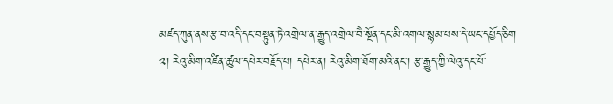མཛད་ཀུན་ནས་རྩ་བ་འདི་དང་བསྟུན་ཏེ་འགྲེལ་ན་རྒྱུད་འགྲེལ་བཻ་སྔོན་དང་མི་འགལ་སྙམ་པས་དེ་ཡང་དཔྱོད་ཅིག
༢། རེའུ་མིག་འཛིན་ཚུལ་དཔེར་བརྗོད་པ། དཔེར་ན། རེའུ་མིག་ཐོག་མའི་ནང་། རྩ་རྒྱུད་ཀྱི་ལེའུ་དང་པོ་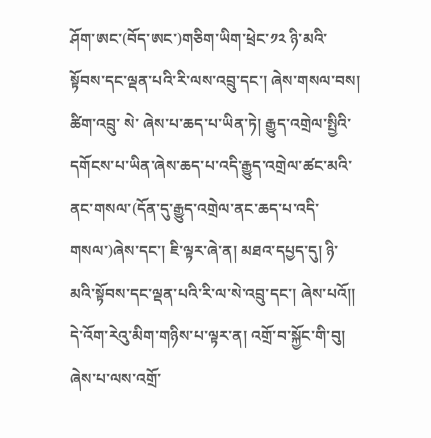ཤོག་ཨང་(བོད་ཨང་)གཅིག་ཡིག་ཕྲེང་༡༢ ཉི་མའི་སྟོབས་དང་ལྡན་པའི་རི་ལས་འབྲུ་དང་། ཞེས་གསལ་བས། ཚིག་འབྲུ་ སེ་ ཞེས་པ་ཆད་པ་ཡིན་ཏེ། རྒྱུད་འགྲེལ་སྤྱིའི་དགོངས་པ་ཡིན་ཞེས་ཆད་པ་འདི་རྒྱུད་འགྲེལ་ཚང་མའི་ནང་གསལ་(དོན་དུ་རྒྱུད་འགྲེལ་ནང་ཆད་པ་འདི་གསལ་)ཞེས་དང་། ཇི་ལྟར་ཞེ་ན། མཐའ་དཔྱད་དུ། ཉི་མའི་སྟོབས་དང་ལྡན་པའི་རི་ལ་སེ་འབྲུ་དང་། ཞེས་པའོ།།
དེ་འོག་རེའུ་མིག་གཉིས་པ་ལྟར་ན། འགྲོ་བ་སྐྱོང་གི་བུ། ཞེས་པ་ལས་འགྲོ་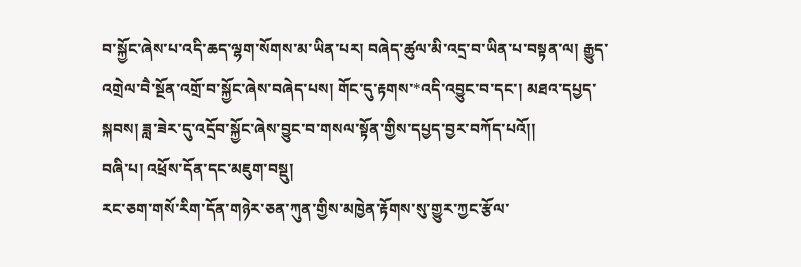བ་སྐྱོང་ཞེས་པ་འདི་ཆད་ལྷག་སོགས་མ་ཡིན་པར། བཞེད་ཚུལ་མི་འདྲ་བ་ཡིན་པ་བསྟན་ལ། རྒྱུད་འགྲེལ་བཻ་སྔོན་འགྲོ་བ་སྐྱོང་ཞེས་བཞེད་པས། གོང་དུ་རྟགས་*འདི་འབྱུང་བ་དང་། མཐའ་དཔྱད་སྐབས། ཟླ་ཟེར་དུ་འདྲོབ་སྐྱོང་ཞེས་བྱུང་བ་གསལ་སྟོན་གྱིས་དཔྱད་བྱར་བཀོད་པའོ།།
བཞི་པ། འཕྲོས་དོན་དང་མཇུག་བསྡུ།
རང་ཅག་གསོ་རིག་དོན་གཉེར་ཅན་ཀུན་གྱིས་མཁྱེན་རྟོགས་སུ་གྱུར་ཀྱང་རྩོལ་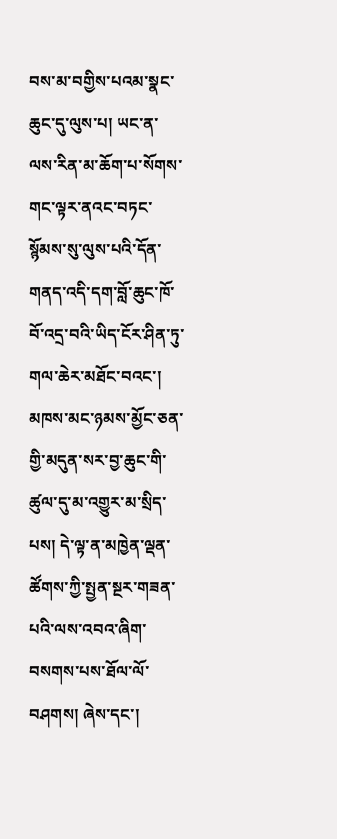བས་མ་བགྱིས་པའམ་སྣང་ཆུང་དུ་ལུས་པ། ཡང་ན་ལས་རིན་མ་ཆོག་པ་སོགས་གང་ལྟར་ནའང་བཏང་སྙོམས་སུ་ལུས་པའི་དོན་གནད་འདི་དག་བློ་ཆུང་ཁོ་བོ་འདྲ་བའི་ཡིད་ངོར་ཤིན་ཏུ་གལ་ཆེར་མཐོང་བའང་། མཁས་མང་ཉམས་མྱོང་ཅན་གྱི་མདུན་སར་བྱ་ཆུང་གི་ཚུལ་དུ་མ་འགྱུར་མ་སྲིད་པས། དེ་ལྟ་ན་མཁྱེན་ལྡན་ཚོགས་ཀྱི་སྤྱན་སྔར་གཟན་པའི་ལས་འབའ་ཞིག་བསགས་པས་ཐོལ་ལོ་བཤགས། ཞེས་དང་།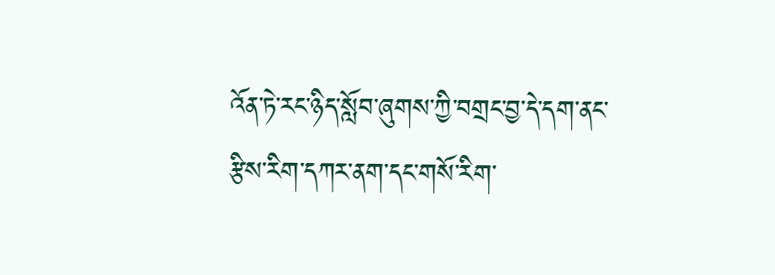འོན་ཏེ་རང་ཉིད་སློབ་ཞུགས་ཀྱི་བགྲང་བྱ་དེ་དག་ནང་རྩིས་རིག་དཀར་ནག་དང་གསོ་རིག་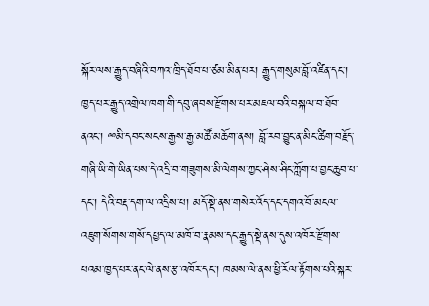སྐོར་ལས་རྒྱུད་བཞིའི་བཀའ་ཁྲིད་ཐོབ་པ་ཙམ་མིན་པར། རྒྱུད་གསུམ་བློ་འཛིན་དང་། ཁྱད་པར་རྒྱུད་འགྲེལ་ཁག་གི་དབུ་ཞབས་རྫོགས་པར་མཇལ་བའི་བསྐལ་བ་ཐོབ་ནའང་། ྋམི་དབང་སངས་རྒྱས་རྒྱ་མཚོ་མཆོག་ནས། བློ་རབ་བྱུང་ན་མིང་ཚིག་བརྗོད་གཞི་ཡི་གེ་ཡིན་པས་དེ་འདྲི་བ་གཟུགས་མི་ལེགས་ཀྱང་ཤེས་ཤིང་ཀློག་པ་བྱང་ཆུབ་པ་དང་། དེའི་བརྡ་དག་ལ་འདྲིས་པ། མདོ་སྡེ་ནས་གསེར་འོད་དང་དགའ་བོ་མངལ་འཇུག་སོགས་གསོ་དཔྱད་ལ་མཁོ་བ་རྣམས་དང་རྒྱུད་སྡེ་ནས་དུས་འཁོར་རྫོགས་པའམ་ཁྱད་པར་ནང་ལེ་ནས་རྩ་འཁོར་དང་། ཁམས་ལེ་ནས་ཕྱི་རོལ་རྟོགས་པའི་སྐར་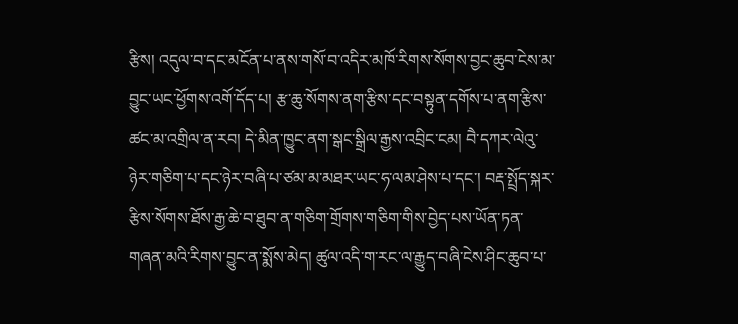རྩིས། འདུལ་བ་དང་མངོན་པ་ནས་གསོ་བ་འདིར་མཁོ་རིགས་སོགས་བྱང་ཆུབ་ངེས་མ་བྱུང་ཡང་ཕྱོགས་འགོ་དོད་པ། རྩ་ཆུ་སོགས་ནག་རྩིས་དང་བསྟུན་དགོས་པ་ནག་རྩིས་ཚང་མ་འགྲིལ་ན་རབ། དེ་མིན་ཁྱུང་ནག་སྒང་སྒྲིལ་རྒྱས་འབྲིང་ངམ། བཻ་དཀར་ལེའུ་ཉེར་གཅིག་པ་དང་ཉེར་བཞི་པ་ཙམ་མ་མཐར་ཡང་ཧ་ལམ་ཤེས་པ་དང་། བརྡ་སྤྲོད་སྐར་རྩིས་སོགས་ཐོས་རྒྱ་ཆེ་བ་ཐུབ་ན་གཅིག་གྲོགས་གཅིག་གིས་བྱེད་པས་ཡོན་ཏན་གཞན་མའི་རིགས་བྱུང་ན་སྨོས་མེད། ཚུལ་འདི་ག་རང་ལ་རྒྱུད་བཞི་ངེས་ཤིང་ཆུབ་པ་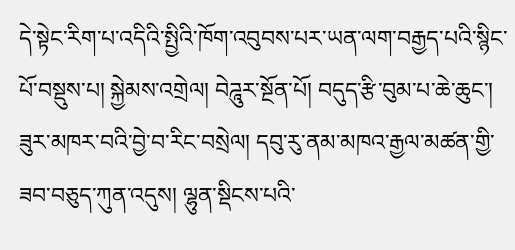དེ་སྟེང་རིག་པ་འདིའི་སྤྱིའི་ཁོག་འབུབས་པར་ཡན་ལག་བརྒྱད་པའི་སྙིང་པོ་བསྡུས་པ། སྐྱེམས་འགྲེལ། བེཌཱུར་སྔོན་པོ། བདུད་རྩི་བུམ་པ་ཆེ་ཆུང་། ཟུར་མཁར་བའི་བྱེ་བ་རིང་བསྲེལ། དབུ་རུ་ནམ་མཁའ་རྒྱལ་མཚན་གྱི་ཟབ་བཅུད་ཀུན་འདུས། ལྷུན་སྡིངས་པའི་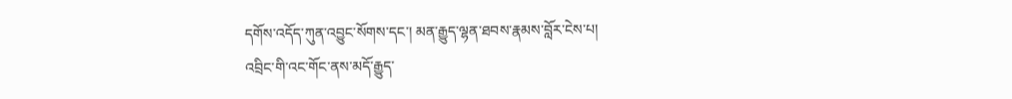དགོས་འདོད་ཀུན་འབྱུང་སོགས་དང་། མན་རྒྱུད་ལྷན་ཐབས་རྣམས་བློར་ངེས་པ།
འབྲིང་གི་འང་གོང་ནས་མདོ་རྒྱུད་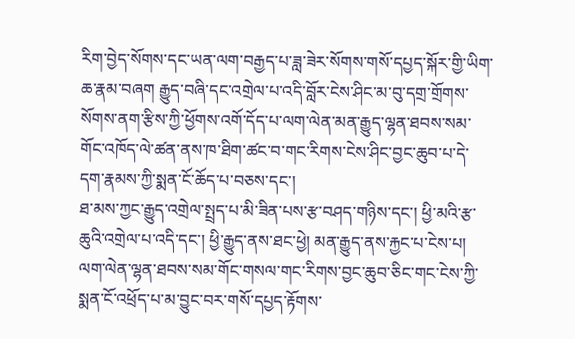རིག་བྱེད་སོགས་དང་ཡན་ལག་བརྒྱད་པ་ཟླ་ཟེར་སོགས་གསོ་དཔྱད་སྐོར་གྱི་ཡིག་ཆ་རྣམ་བཞག རྒྱུད་བཞི་དང་འགྲེལ་པ་འདི་བློར་ངེས་ཤིང་མ་བུ་དགྲ་གྲོགས་སོགས་ནག་རྩིས་ཀྱི་ཕྱོགས་འགོ་དོད་པ་ལག་ལེན་མན་རྒྱུད་ལྷན་ཐབས་སམ་གོང་འཁོད་ལེ་ཚན་ནས་ཁ་ཐིག་ཚང་བ་གང་རིགས་ངེས་ཤིང་བྱང་ཆུབ་པ་དེ་དག་རྣམས་ཀྱི་སྨན་ངོ་ཆོད་པ་བཅས་དང་།
ཐ་མས་ཀྱང་རྒྱུད་འགྲེལ་སྤྲད་པ་མི་ཟིན་པས་རྩ་བཤད་གཉིས་དང་། ཕྱི་མའི་རྩ་ཆུའི་འགྲེལ་པ་འདི་དང་། ཕྱི་རྒྱུད་ནས་ཐང་ཕྱེ། མན་རྒྱུད་ནས་རྐྱང་པ་ངེས་པ། ལག་ལེན་ལྷན་ཐབས་སམ་གོང་གསལ་གང་རིགས་བྱང་ཆུབ་ཅིང་གང་ངེས་ཀྱི་སྨན་ངོ་འཕྲོད་པ་མ་བྱུང་བར་གསོ་དཔྱད་རྟོགས་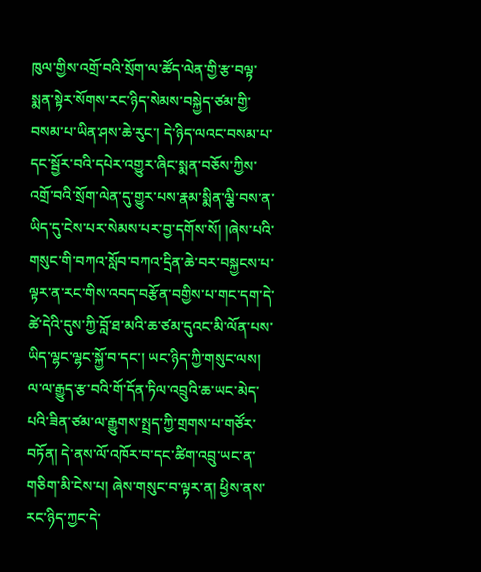ཁུལ་གྱིས་འགྲོ་བའི་སྲོག་ལ་ཚོད་ལེན་གྱི་རྩ་བལྟ་སྨན་སྟེར་སོགས་རང་ཉིད་སེམས་བསྐྱེད་ཙམ་གྱི་བསམ་པ་ཡིན་ཤས་ཆེ་རུང་། དེ་ཉིད་ལའང་བསམ་པ་དང་སྦྱོར་བའི་དཔེར་འགྱུར་ཞིང་སྨན་བཅོས་ཀྱིས་འགྲོ་བའི་སྲོག་ལེན་དུ་གྱུར་པས་རྣམ་སྨིན་ལྕི་བས་ན་ཡིད་དུ་ངེས་པར་སེམས་པར་བྱ་དགོས་སོ། །ཞེས་པའི་གསུང་གི་བཀའ་སློབ་བཀའ་དྲིན་ཆེ་བར་བསྐྱངས་པ་ལྟར་ན་རང་གིས་འབད་བརྩོན་བགྱིས་པ་གང་དག་དེ་ཚེ་དེའི་དུས་ཀྱི་བློ་ཐ་མའི་ཆ་ཙམ་དུའང་མི་ལོན་པས་ཡིད་ལྷང་ལྷང་སྐྱོ་བ་དང་། ཡང་ཉིད་ཀྱི་གསུང་ལས། ལ་ལ་རྒྱུད་རྩ་བའི་གོ་དོན་ཏིལ་འབྲུའི་ཆ་ཡང་མེད་པའི་ཟིན་ཙམ་ལ་རྒྱུགས་སྤྲད་ཀྱི་གྲགས་པ་གཙོར་བཏོན། དེ་ནས་ལོ་འཁོར་བ་དང་ཚིག་འབྲུ་ཡང་ན་གཅིག་མི་ངེས་པ། ཞེས་གསུང་བ་ལྟར་ན། ཕྱིས་ནས་རང་ཉིད་ཀྱང་དེ་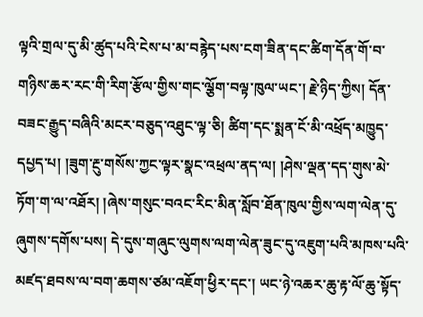ལྟའི་གྲལ་དུ་མི་ཚུད་པའི་ངེས་པ་མ་བརྙེད་པས་ངག་ཟིན་དང་ཚིག་དོན་གོ་བ་གཉིས་ཆར་རང་གི་རིག་རྩོལ་གྱིས་གང་ལྕོག་བལྟ་ཁུལ་ཡང་། རྗེ་ཉིད་ཀྱིས། དོན་བཟང་རྒྱུད་བཞིའི་མངར་བཅུད་འཐུང་ལྟ་ཅི། ཚིག་དང་སྨན་ངོ་མི་འཕྲོད་མཁྱུད་དཔྱད་པ། །ཟུག་རྔུ་གསོས་ཀྱང་ལྟར་སྣང་འཕྲལ་ནད་ལ། །ཤེས་ལྡན་དད་གུས་མེ་ཏོག་ག་ལ་འཐོར། །ཞེས་གསུང་བའང་རིང་མིན་སློབ་ཐོན་ཁུལ་གྱིས་ལག་ལེན་དུ་ཞུགས་དགོས་པས། དེ་དུས་གཞུང་ལུགས་ལག་ལེན་ཟུང་དུ་འཇུག་པའི་མཁས་པའི་མཛད་ཐབས་ལ་བག་ཆགས་ཙམ་འཇོག་ཕྱིར་དང་། ཡང་ཉེ་འཆར་ཆུ་རྟ་ལོ་ཆུ་སྟོད་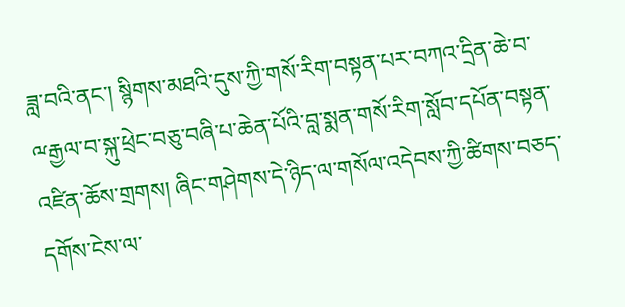ཟླ་བའི་ནང་། སྙིགས་མཐའི་དུས་ཀྱི་གསོ་རིག་བསྟན་པར་བཀའ་དྲིན་ཆེ་བ་ྋརྒྱལ་བ་སྐུ་ཕྲེང་བཅུ་བཞི་པ་ཆེན་པོའི་བླ་སྨན་གསོ་རིག་སློབ་དཔོན་བསྟན་འཛིན་ཆོས་གྲགས། ཞིང་གཤེགས་དེ་ཉིད་ལ་གསོལ་འདེབས་ཀྱི་ཚིགས་བཅད་དགོས་ངེས་ལ་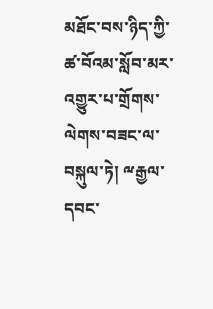མཐོང་བས་ཉིད་ཀྱི་ཚ་བོའམ་སློབ་མར་འགྱུར་པ་གྲོགས་ལེགས་བཟང་ལ་བསྐུལ་ཏེ། ྋརྒྱལ་དབང་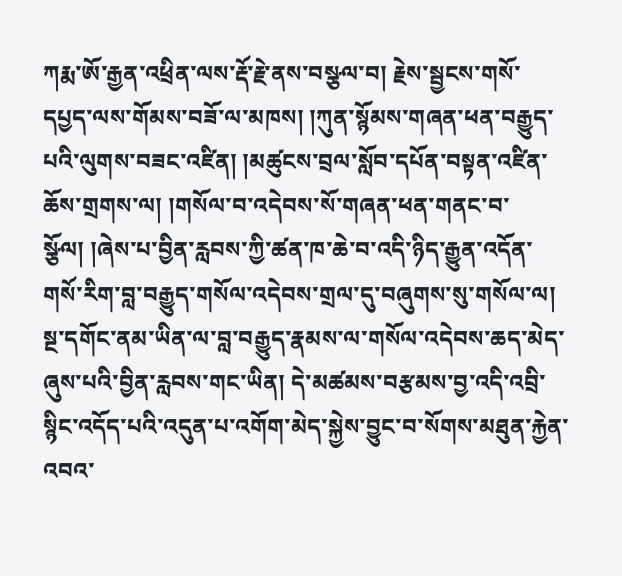ཀརྨ་ཨོ་རྒྱན་འཕྲིན་ལས་རྡོ་རྗེ་ནས་བསྩལ་བ། རྗེས་སྦྱངས་གསོ་དཔྱད་ལས་གོམས་བཟོ་ལ་མཁས། །ཀུན་སྙོམས་གཞན་ཕན་བརྒྱུད་པའི་ལུགས་བཟང་འཛིན། །མཚུངས་བྲལ་སློབ་དཔོན་བསྟན་འཛིན་ཆོས་གྲགས་ལ། །གསོལ་བ་འདེབས་སོ་གཞན་ཕན་གནང་བ་སྩོལ། །ཞེས་པ་བྱིན་རླབས་ཀྱི་ཚན་ཁ་ཆེ་བ་འདི་ཉིད་རྒྱུན་འདོན་གསོ་རིག་བླ་བརྒྱུད་གསོལ་འདེབས་གྲལ་དུ་བཞུགས་སུ་གསོལ་ལ། སྔ་དགོང་ནམ་ཡིན་ལ་བླ་བརྒྱུད་རྣམས་ལ་གསོལ་འདེབས་ཆད་མེད་ཞུས་པའི་བྱིན་རླབས་གང་ཡིན། དེ་མཚམས་བརྩམས་བྱ་འདི་འབྲི་སྙིང་འདོད་པའི་འདུན་པ་འགོག་མེད་སྐྱེས་བྱུང་བ་སོགས་མཐུན་རྐྱེན་འབའ་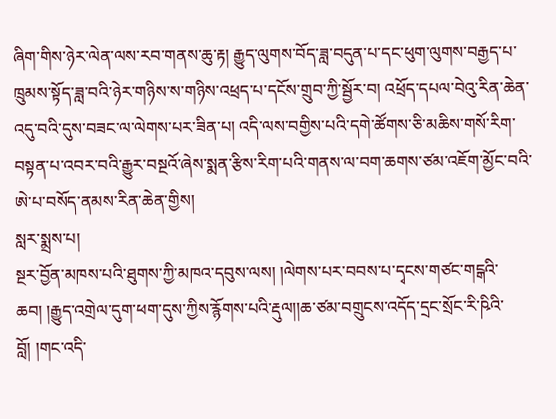ཞིག་གིས་ཉེར་ལེན་ལས་རབ་གནས་ཆུ་རྟ། རྒྱུད་ལུགས་བོད་ཟླ་བདུན་པ་དང་ཕུག་ལུགས་བརྒྱད་པ་ཁྲུམས་སྟོད་ཟླ་བའི་ཉེར་གཉིས་ས་གཉིས་འཕྲད་པ་དངོས་གྲུབ་ཀྱི་སྦྱོར་བ། འཕྲོད་དཔལ་བེའུ་རིན་ཆེན་འདུ་བའི་དུས་བཟང་ལ་ལེགས་པར་ཟིན་པ། འདི་ལས་བགྱིས་པའི་དགེ་ཚོགས་ཅི་མཆིས་གསོ་རིག་བསྟན་པ་འབར་བའི་རྒྱུར་བསྔའོ་ཞེས་སྨན་རྩིས་རིག་པའི་གནས་ལ་བག་ཆགས་ཙམ་འཇོག་མྱོང་བའི་ཨེ་པ་བསོད་ནམས་རིན་ཆེན་གྱིས།
སླར་སྨྲས་པ།
སྔར་བྱོན་མཁས་པའི་ཐུགས་ཀྱི་མཁའ་དབུས་ལས། །ལེགས་པར་བབས་པ་དྭངས་གཙང་གངྒའི་ཆབ། །རྒྱུད་འགྲེལ་དུག་ཕག་དུས་ཀྱིས་རྙོགས་པའི་རྡུལ།།ཆ་ཙམ་བགྲུངས་འདོད་དྲང་སྲོང་རི་ཥིའི་བློ། །གང་འདི་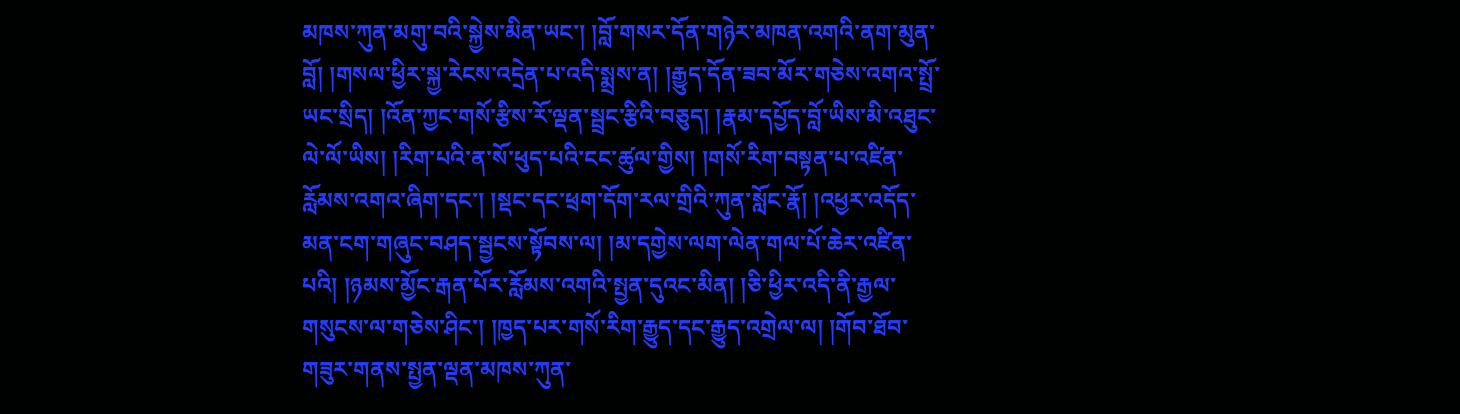མཁས་ཀུན་མགུ་བའི་སྐྱེས་མིན་ཡང་། །བློ་གསར་དོན་གཉེར་མཁན་འགའི་ནག་མུན་བློ། །གསལ་ཕྱིར་སྐྱ་རེངས་འདྲེན་པ་འདི་སྨྲས་ན། །རྒྱུད་དོན་ཟབ་མོར་གཅེས་འགའ་སྤྲོ་ཡང་སྲིད། །འོན་ཀྱང་གསོ་རྩིས་རོ་ལྡན་སྦྲང་རྩིའི་བཅུད། །རྣམ་དཔྱོད་བློ་ཡིས་མི་འཐུང་ལེ་ལོ་ཡིས། །རིག་པའི་ན་སོ་ཕུད་པའི་ངང་ཚུལ་གྱིས། །གསོ་རིག་བསྟན་པ་འཛིན་རློམས་འགའ་ཞིག་དང་། །སྡང་དང་ཕྲག་དོག་རལ་གྲིའི་ཀུན་སློང་རྣོ། །འཕྱར་འདོད་མན་ངག་གཞུང་བཤད་སྦྱངས་སྟོབས་ལ། །མ་དགྱེས་ལག་ལེན་གལ་པོ་ཆེར་འཛིན་པའི། །ཉམས་མྱོང་རྒན་པོར་རློམས་འགའི་སྤྱན་དུའང་མིན། །ཅི་ཕྱིར་འདི་ནི་རྒྱལ་གསུངས་ལ་གཅེས་ཤིང་། །ཁྱད་པར་གསོ་རིག་རྒྱུད་དང་རྒྱུད་འགྲེལ་ལ། །གོབ་ཐོབ་གཟུར་གནས་སྤྱན་ལྡན་མཁས་ཀུན་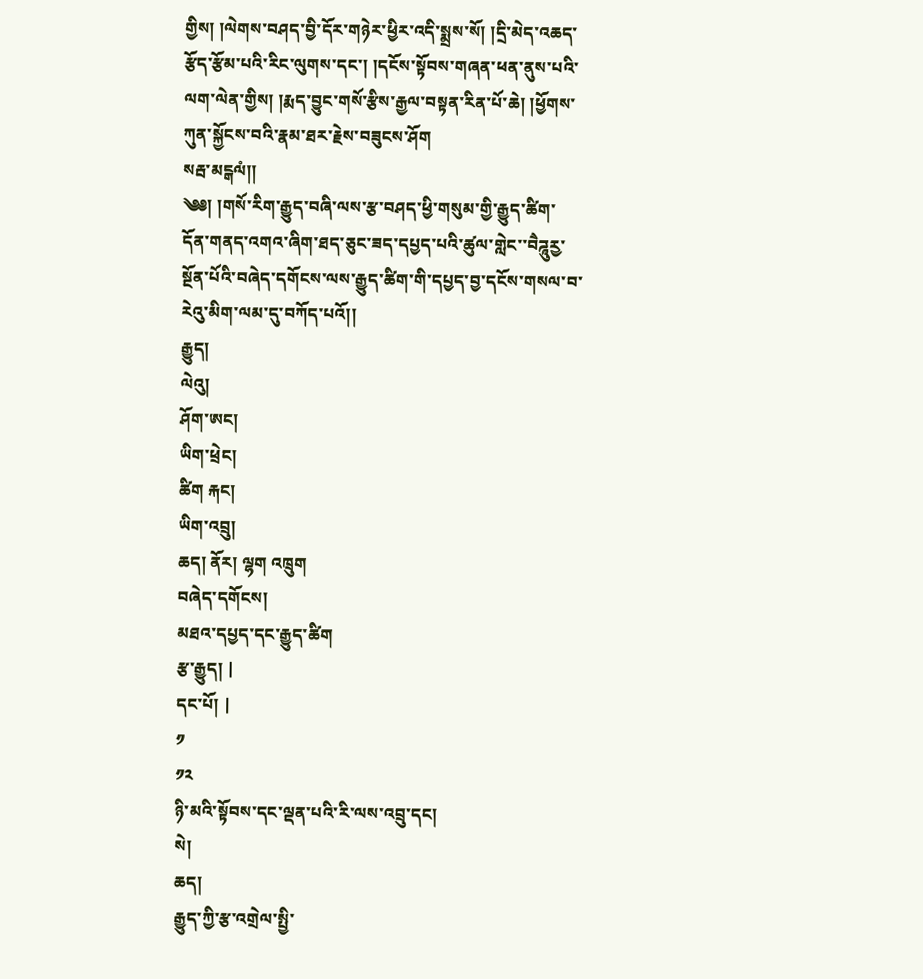གྱིས། །ལེགས་བཤད་བྱི་དོར་གཉེར་ཕྱིར་འདི་སྨྲས་སོ། །དྲི་མེད་འཆད་རྩོད་རྩོམ་པའི་རིང་ལུགས་དང་། །དངོས་སྟོབས་གཞན་ཕན་ནུས་པའི་ལག་ལེན་གྱིས། །རྨད་བྱུང་གསོ་རྩིས་རྒྱལ་བསྟན་རིན་པོ་ཆེ། །ཕྱོགས་ཀུན་སྐྱོངས་བའི་རྣམ་ཐར་རྗེས་བཟུངས་ཤོག
སརྦ་མངྒལཾ།།
༄༅། །གསོ་རིག་རྒྱུད་བཞི་ལས་རྩ་བཤད་ཕྱི་གསུམ་གྱི་རྒྱུད་ཚིག་དོན་གནད་འགའ་ཞིག་ཐད་ཅུང་ཟད་དཔྱད་པའི་ཚུལ་གླེང་་བཻཌཱུརྱ་སྔོན་པོའི་བཞེད་དགོངས་ལས་རྒྱུད་ཚིག་གི་དཔྱད་བྱ་དངོས་གསལ་བ་རེའུ་མིག་ལམ་དུ་བཀོད་པའོ།།
རྒྱུད།
ལེའུ།
ཤོག་ཨང།
ཡིག་ཕྲེང།
ཚིག རྐང།
ཡིག་འབྲུ།
ཆད། ནོར། ལྷག འཁྲུག
བཞེད་དགོངས།
མཐའ་དཔྱད་དང་རྒྱུད་ཚིག
རྩ་རྒྱུད། |
དང་པོ། |
༡
༡༢
ཉི་མའི་སྟོབས་དང་ལྡན་པའི་རི་ལས་འབྲུ་དང།
སེ།
ཆད།
རྒྱུད་ཀྱི་རྩ་འགྲེལ་སྤྱི་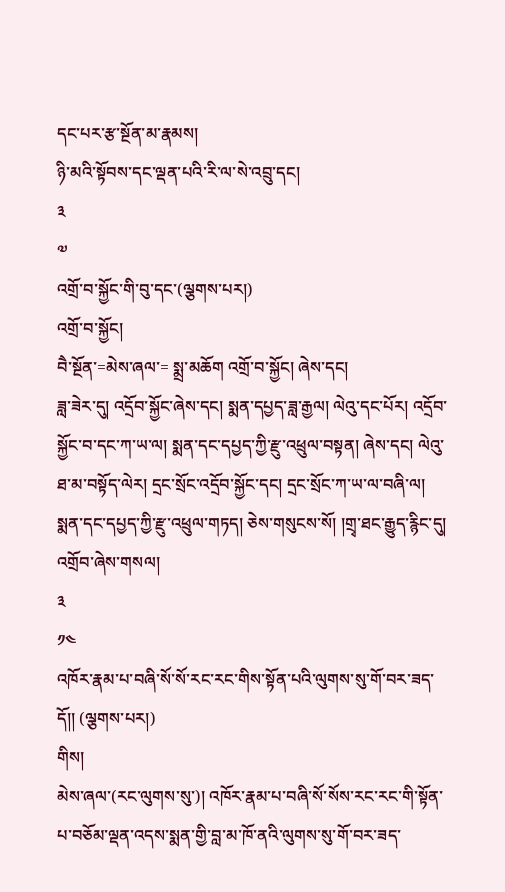དང་པར་རྩ་སྔོན་མ་རྣམས།
ཉི་མའི་སྟོབས་དང་ལྡན་པའི་རི་ལ་སེ་འབྲུ་དང།
༣
༧
འགྲོ་བ་སྐྱོང་གི་བུ་དང་(ལྕགས་པར།)
འགྲོ་བ་སྐྱོང།
བཻ་སྔོན་=མེས་ཞལ་= སྨྲ་མཆོག འགྲོ་བ་སྐྱོང། ཞེས་དང།
ཟླ་ཟེར་དུ། འདྲོབ་སྐྱོང་ཞེས་དང། སྨན་དཔྱད་ཟླ་རྒྱལ། ལེའུ་དང་པོར། འདྲོབ་སྐྱོང་བ་དང་ཀ་ཡ་ལ། སྨན་དང་དཔྱད་ཀྱི་རྫུ་འཕྲུལ་བསྟན། ཞེས་དང། ལེའུ་ཐ་མ་བསྟོད་ལེར། དྲང་སྲོང་འདྲོབ་སྐྱོང་དང། དྲང་སྲོང་ཀ་ཡ་ལ་བཞི་ལ། སྨན་དང་དཔྱད་ཀྱི་རྫུ་འཕྲུལ་གཏད། ཅེས་གསུངས་སོ། །གྲྭ་ཐང་རྒྱུད་རྙིང་དུ། འགྲོབ་ཞེས་གསལ།
༣
༡༤
འཁོར་རྣམ་པ་བཞི་སོ་སོ་རང་རང་གིས་སྟོན་པའི་ལུགས་སུ་གོ་བར་ཟད་དོ།། (ལྕགས་པར།)
གིས།
མེས་ཞལ་(རང་ལུགས་སུ་)། འཁོར་རྣམ་པ་བཞི་སོ་སོས་རང་རང་གི་སྟོན་པ་བཅོམ་ལྡན་འདས་སྨན་གྱི་བླ་མ་ཁོ་ནའི་ལུགས་སུ་གོ་བར་ཟད་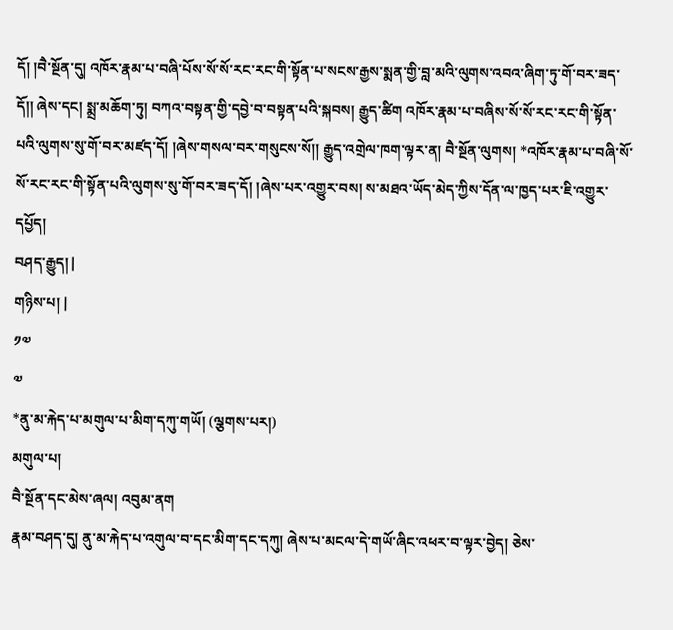དོ། །བཻ་སྔོན་དུ། འཁོར་རྣམ་པ་བཞི་པོས་སོ་སོ་རང་རང་གི་སྟོན་པ་སངས་རྒྱས་སྨན་གྱི་བླ་མའི་ལུགས་འབའ་ཞིག་ཏུ་གོ་བར་ཟད་དོ།། ཞེས་དང། སྨྲ་མཆོག་ཏུ། བཀའ་བསྟན་གྱི་དབྱེ་བ་བསྟན་པའི་སྐབས། རྒྱུད་ཚིག འཁོར་རྣམ་པ་བཞིས་སོ་སོ་རང་རང་གི་སྟོན་པའི་ལུགས་སུ་གོ་བར་མཛད་དོ། །ཞེས་གསལ་བར་གསུངས་སོ།། རྒྱུད་འགྲེལ་ཁག་ལྟར་ན། བཻ་སྔོན་ལུགས། *འཁོར་རྣམ་པ་བཞི་སོ་སོ་རང་རང་གི་སྟོན་པའི་ལུགས་སུ་གོ་བར་ཟད་དོ། །ཞེས་པར་འགྱུར་བས། ས་མཐའ་ཡོད་མེད་ཀྱིས་དོན་ལ་ཁྱད་པར་ཇི་འགྱུར་དཔྱོད།
བཤད་རྒྱུད། |
གཉིས་པ། |
༡༧
༧
*ནུ་མ་རྐེད་པ་མགུལ་པ་མིག་དཀུ་གཡོ། (ལྕགས་པར།)
མགུལ་པ།
བཻ་སྔོན་དང་མེས་ཞལ། འབུམ་ནག
རྣམ་བཤད་དུ། ནུ་མ་རྐེད་པ་འགུལ་བ་དང་མིག་དང་དཀུ། ཞེས་པ་མངལ་དེ་གཡོ་ཞིང་འཕར་བ་ལྟར་བྱེད། ཅེས་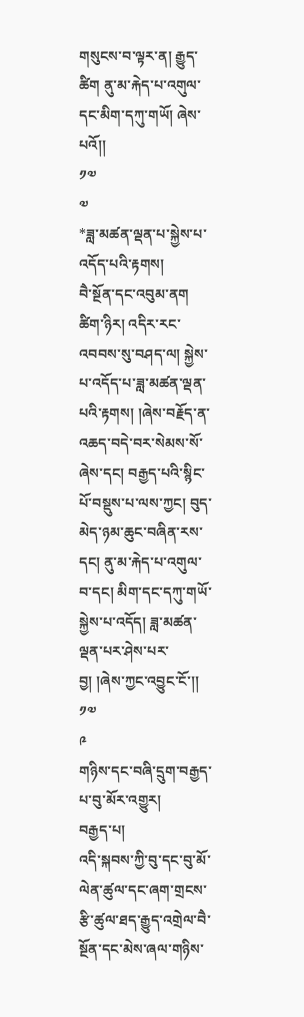གསུངས་བ་ལྟར་ན། རྒྱུད་ཚིག ནུ་མ་རྐེད་པ་འགུལ་དང་མིག་དཀུ་གཡོ། ཞེས་པའོ།།
༡༧
༧
*ཟླ་མཚན་ལྡན་པ་སྐྱེས་པ་འདོད་པའི་རྟགས།
བཻ་སྔོན་དང་འབུམ་ནག
ཚིག་ཉིར། འདིར་རང་འབབས་སུ་བཤད་ལ། སྐྱེས་པ་འདོད་པ་ཟླ་མཚན་ལྡན་པའི་རྟགས། །ཞེས་བརྗོད་ན་འཆད་བདེ་བར་སེམས་སོ་ཞེས་དང། བརྒྱད་པའི་སྙིང་པོ་བསྡུས་པ་ལས་ཀྱང། བུད་མེད་ཉམ་ཆུང་བཞིན་རས་དང། ནུ་མ་རྐེད་པ་འགུལ་བ་དང། མིག་དང་དཀུ་གཡོ་སྐྱེས་པ་འདོད། ཟླ་མཚན་ལྡན་པར་ཤེས་པར་བྱ། །ཞེས་ཀྱང་འབྱུང་ངོ་།།
༡༧
༩
གཉིས་དང་བཞི་དྲུག་བརྒྱད་པ་བུ་མོར་འགྱུར།
བརྒྱད་པ།
འདི་སྐབས་ཀྱི་བུ་དང་བུ་མོ་ལེན་ཚུལ་དང་ཞག་གྲངས་རྩི་ཚུལ་ཐད་རྒྱུད་འགྲེལ་བཻ་སྔོན་དང་མེས་ཞལ་གཉིས་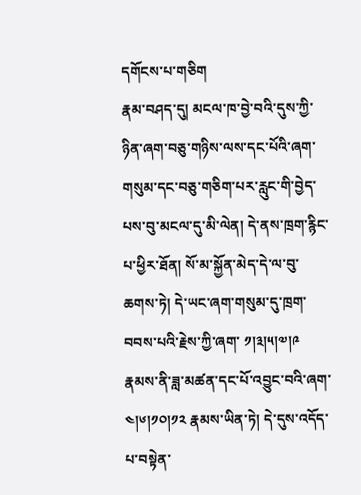དགོངས་པ་གཅིག
རྣམ་བཤད་དུ། མངལ་ཁ་བྱེ་བའི་དུས་ཀྱི་ཉིན་ཞག་བཅུ་གཉིས་ལས་དང་པོའི་ཞག་གསུམ་དང་བཅུ་གཅིག་པར་རླུང་གི་བྱེད་པས་བུ་མངལ་དུ་མི་ལེན། དེ་ནས་ཁྲག་རྙིང་པ་ཕྱིར་ཐོན། སོ་མ་སྐྱོན་མེད་དེ་ལ་བུ་ཆགས་ཏེ། དེ་ཡང་ཞག་གསུམ་དུ་ཁྲག་བབས་པའི་རྗེས་ཀྱི་ཞག་ ༡།༣།༥།༧།༩ རྣམས་ནི་ཟླ་མཚན་དང་པོ་འབྱུང་བའི་ཞག་༤།༦།༡༠།༡༢ རྣམས་ཡིན་ཏེ། དེ་དུས་འདོད་པ་བསྟེན་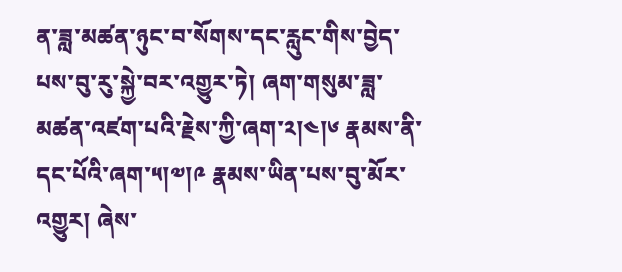ན་ཟླ་མཚན་ཉུང་བ་སོགས་དང་རླུང་གིས་བྱེད་པས་བུ་རུ་སྐྱེ་བར་འགྱུར་ཏེ། ཞག་གསུམ་ཟླ་མཚན་འཛག་པའི་རྗེས་ཀྱི་ཞག་༢།༤།༦ རྣམས་ནི་དང་པོའི་ཞག་༥།༧།༩ རྣམས་ཡིན་པས་བུ་མོར་འགྱུར། ཞེས་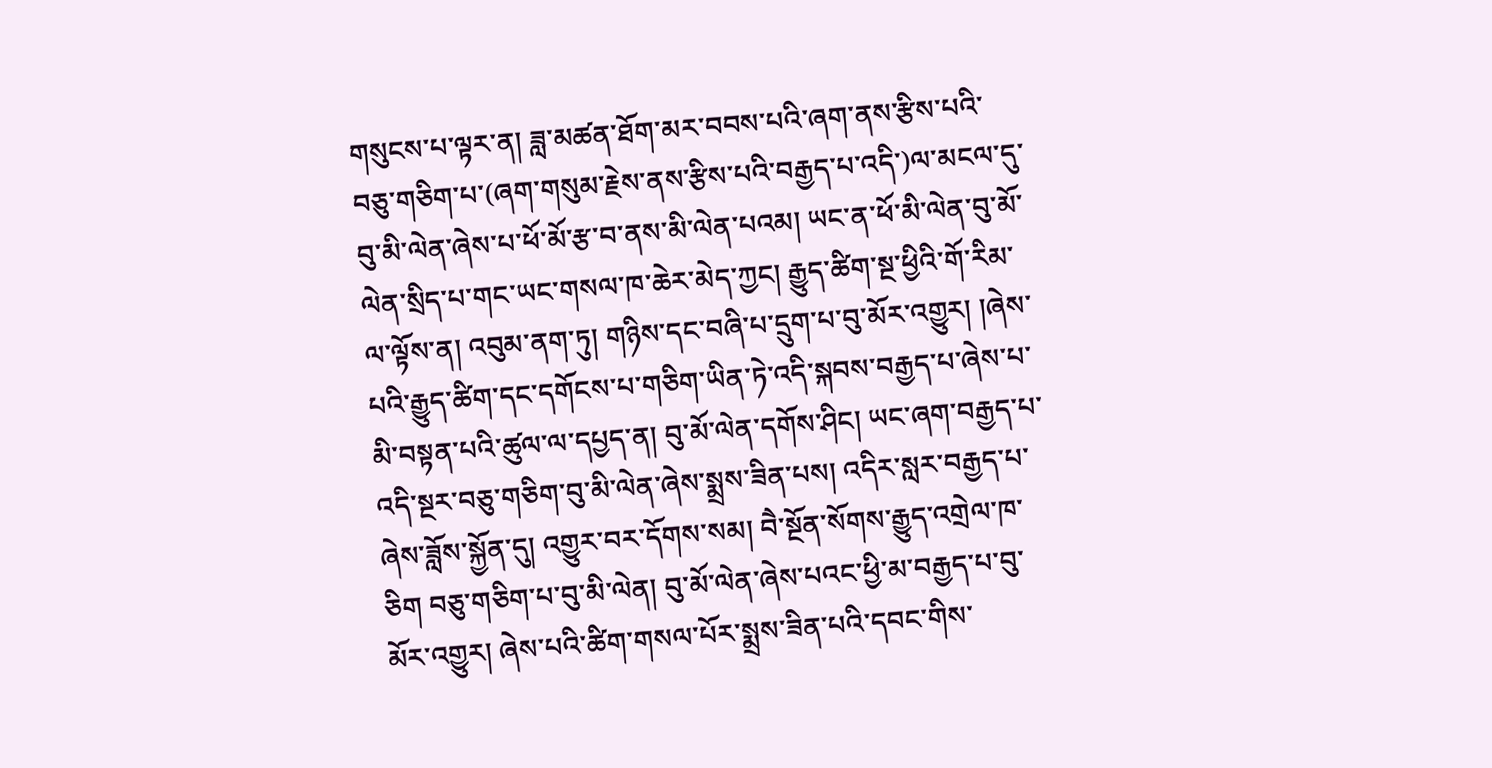གསུངས་པ་ལྟར་ན། ཟླ་མཚན་ཐོག་མར་བབས་པའི་ཞག་ནས་རྩིས་པའི་བཅུ་གཅིག་པ་(ཞག་གསུམ་རྗེས་ནས་རྩིས་པའི་བརྒྱད་པ་འདི་)ལ་མངལ་དུ་བུ་མི་ལེན་ཞེས་པ་ཕོ་མོ་རྩ་བ་ནས་མི་ལེན་པའམ། ཡང་ན་ཕོ་མི་ལེན་བུ་མོ་ལེན་སྲིད་པ་གང་ཡང་གསལ་ཁ་ཆེར་མེད་ཀྱང། རྒྱུད་ཚིག་སྔ་ཕྱིའི་གོ་རིམ་ལ་ལྟོས་ན། འབུམ་ནག་ཏུ། གཉིས་དང་བཞི་པ་དྲུག་པ་བུ་མོར་འགྱུར། །ཞེས་པའི་རྒྱུད་ཚིག་དང་དགོངས་པ་གཅིག་ཡིན་ཏེ་འདི་སྐབས་བརྒྱད་པ་ཞེས་པ་མི་བསྟན་པའི་ཚུལ་ལ་དཔྱད་ན། བུ་མོ་ལེན་དགོས་ཤིང། ཡང་ཞག་བརྒྱད་པ་འདི་སྔར་བཅུ་གཅིག་བུ་མི་ལེན་ཞེས་སྨྲས་ཟིན་པས། འདིར་སླར་བརྒྱད་པ་ཞེས་ཟློས་སྐྱོན་དུ། འགྱུར་བར་དོགས་སམ། བཻ་སྔོན་སོགས་རྒྱུད་འགྲེལ་ཁ་ཅིག བཅུ་གཅིག་པ་བུ་མི་ལེན། བུ་མོ་ལེན་ཞེས་པའང་ཕྱི་མ་བརྒྱད་པ་བུ་མོར་འགྱུར། ཞེས་པའི་ཚིག་གསལ་པོར་སྨྲས་ཟིན་པའི་དབང་གིས་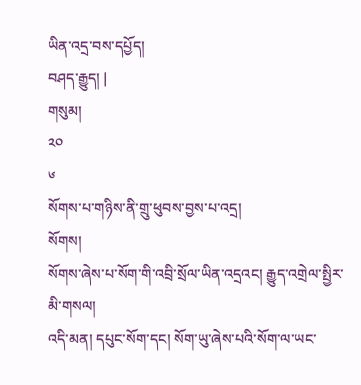ཡིན་འདྲ་བས་དཔྱོད།
བཤད་རྒྱུད། |
གསུམ།
༢༠
༦
སོགས་པ་གཉིས་ནི་གྲུ་ཕུབས་བྱས་པ་འདྲ།
སོགས།
སོགས་ཞེས་པ་སོག་གི་འབྲི་སྲོལ་ཡིན་འདྲའང། རྒྱུད་འགྲེལ་སྤྱིར་མི་གསལ།
འདི་མན། དཔུང་སོག་དང། སོག་ཡུ་ཞེས་པའི་སོག་ལ་ཡང་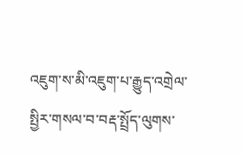འཇུག་ས་མི་འཇུག་པ་རྒྱུད་འགྲེལ་སྤྱིར་གསལ་བ་བརྡ་སྤྲོད་ལུགས་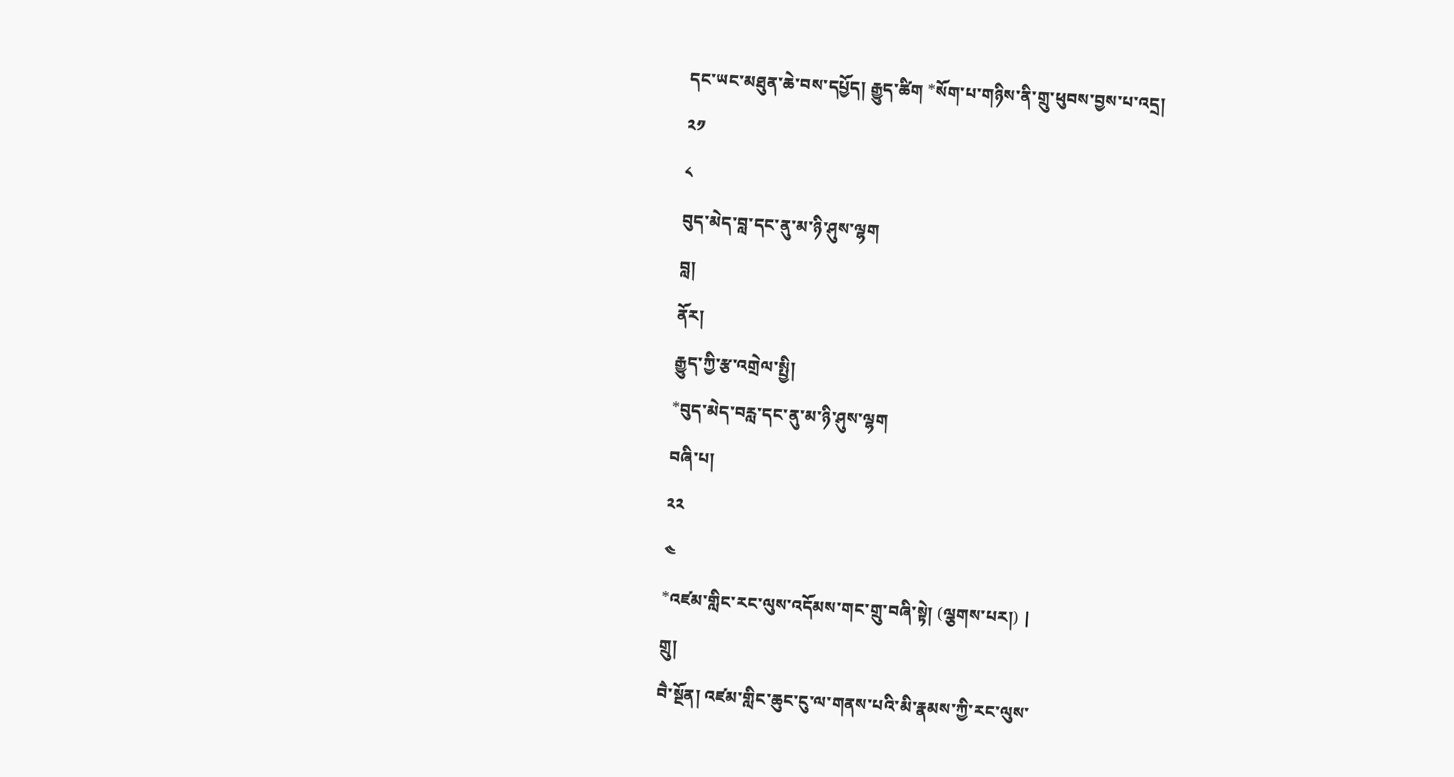དང་ཡང་མཐུན་ཆེ་བས་དཔྱོད། རྒྱུད་ཚིག *སོག་པ་གཉིས་ནི་གྲུ་ཕུབས་བྱས་པ་འདྲ།
༢༡
༨
བུད་མེད་བླ་དང་ནུ་མ་ཉི་ཤུས་ལྷག
བླ།
ནོར།
རྒྱུད་ཀྱི་རྩ་འགྲེལ་སྤྱི།
*བུད་མེད་བརླ་དང་ནུ་མ་ཉི་ཤུས་ལྷག
བཞི་པ།
༢༢
༤
*འཛམ་གླིང་རང་ལུས་འདོམས་གང་གྲུ་བཞི་སྟེ། (ལྕགས་པར།) |
གྲུ།
བཻ་སྔོན། འཛམ་གླིང་ཆུང་ངུ་ལ་གནས་པའི་མི་རྣམས་ཀྱི་རང་ལུས་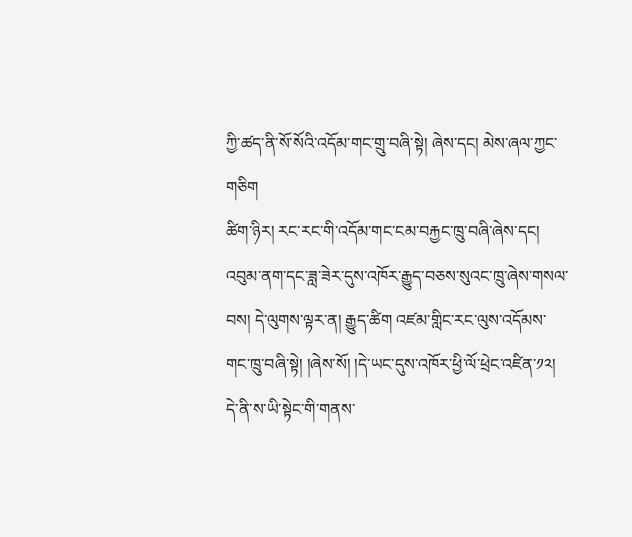ཀྱི་ཚད་ནི་སོ་སོའི་འདོམ་གང་གྲུ་བཞི་སྟེ། ཞེས་དང། མེས་ཞལ་ཀྱང་གཅིག
ཚིག་ཉིར། རང་རང་གི་འདོམ་གང་ངམ་བརྐྱང་ཁྲུ་བཞི་ཞེས་དང། འབུམ་ནག་དང་ཟླ་ཟེར་དུས་འཁོར་རྒྱུད་བཅས་སུའང་ཁྲུ་ཞེས་གསལ་བས། དེ་ལུགས་ལྟར་ན། རྒྱུད་ཚིག འཛམ་གླིང་རང་ལུས་འདོམས་གང་ཁྲུ་བཞི་སྟེ། །ཞེས་སོ། །དེ་ཡང་དུས་འཁོར་ཕྱི་ལོ་ཕྲེང་འཛིན་༡༢། དེ་ནི་ས་ཡི་སྟེང་གི་གནས་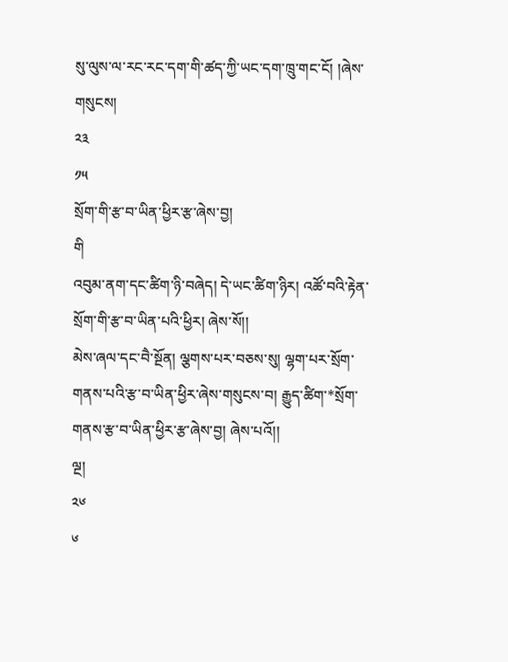སུ་ལུས་ལ་རང་རང་དག་གི་ཚད་ཀྱི་ཡང་དག་ཁྲུ་གང་ངོ། །ཞེས་གསུངས།
༢༣
༡༥
སྲོག་གི་རྩ་བ་ཡིན་ཕྱིར་རྩ་ཞེས་བྱ།
གི
འབུམ་ནག་དང་ཚིག་ཉི་བཞེད། དེ་ཡང་ཚིག་ཉིར། འཚོ་བའི་རྟེན་སྲོག་གི་རྩ་བ་ཡིན་པའི་ཕྱིར། ཞེས་སོ།།
མེས་ཞལ་དང་བཻ་སྔོན། ལྕགས་པར་བཅས་སུ། ལྷག་པར་སྲོག་གནས་པའི་རྩ་བ་ཡིན་ཕྱིར་ཞེས་གསུངས་བ། རྒྱུད་ཚིག་*སྲོག་གནས་རྩ་བ་ཡིན་ཕྱིར་རྩ་ཞེས་བྱ། ཞེས་པའོ།།
ལྔ།
༢༦
༦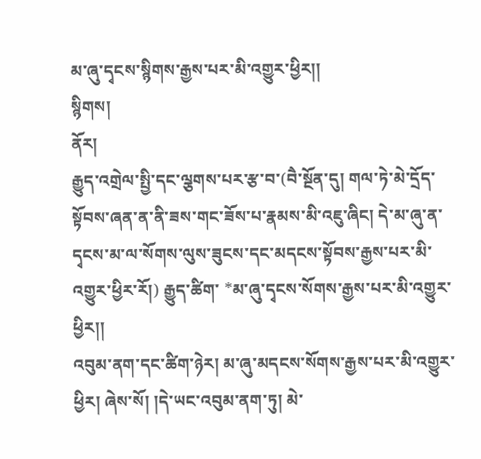མ་ཞུ་དྭངས་སྙིགས་རྒྱས་པར་མི་འགྱུར་ཕྱིར།།
སྙིགས།
ནོར།
རྒྱུད་འགྲེལ་སྤྱི་དང་ལྕགས་པར་རྩ་བ་(བཻ་སྔོན་དུ། གལ་ཏེ་མེ་དྲོད་སྟོབས་ཞན་ན་ནི་ཟས་གང་ཟོས་པ་རྣམས་མི་འཇུ་ཞིང། དེ་མ་ཞུ་ན་དྭངས་མ་ལ་སོགས་ལུས་ཟུངས་དང་མདངས་སྟོབས་རྒྱས་པར་མི་འགྱུར་ཕྱིར་རོ།) རྒྱུད་ཚིག་ *མ་ཞུ་དྭངས་སོགས་རྒྱས་པར་མི་འགྱུར་ཕྱིར།།
འབུམ་ནག་དང་ཚིག་ཉེར། མ་ཞུ་མདངས་སོགས་རྒྱས་པར་མི་འགྱུར་ཕྱིར། ཞེས་སོ། །དེ་ཡང་འབུམ་ནག་ཏུ། མེ་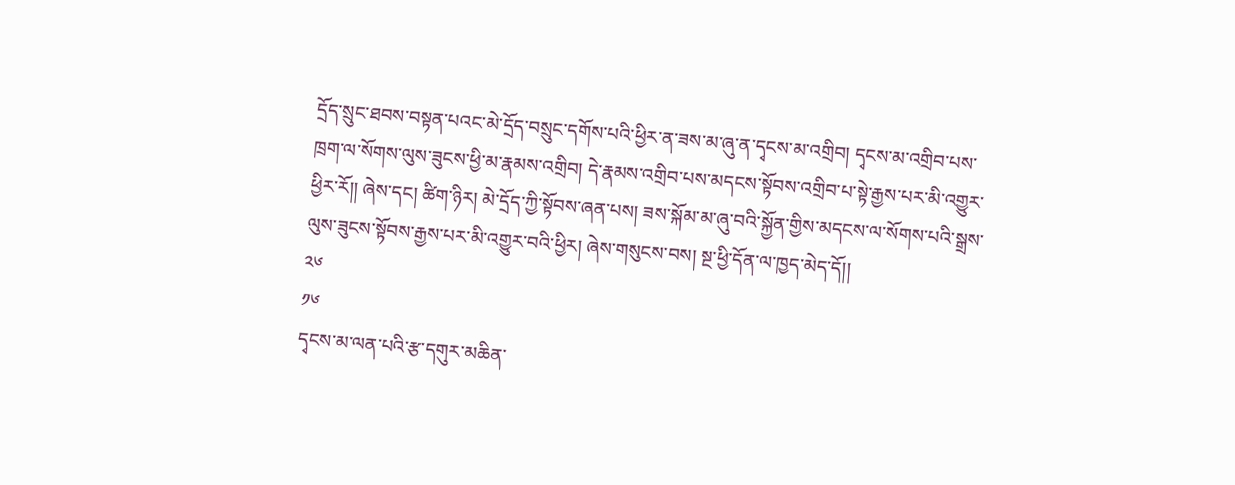དྲོད་སྲུང་ཐབས་བསྟན་པའང་མེ་དྲོད་བསྲུང་དགོས་པའི་ཕྱིར་ན་ཟས་མ་ཞུ་ན་དྭངས་མ་འགྲིབ། དྭངས་མ་འགྲིབ་པས་ཁྲག་ལ་སོགས་ལུས་ཟུངས་ཕྱི་མ་རྣམས་འགྲིབ། དེ་རྣམས་འགྲིབ་པས་མདངས་སྟོབས་འགྲིབ་པ་སྟེ་རྒྱས་པར་མི་འགྱུར་ཕྱིར་རོ།། ཞེས་དང། ཚིག་ཉིར། མེ་དྲོད་ཀྱི་སྟོབས་ཞན་པས། ཟས་སྐོམ་མ་ཞུ་བའི་སྐྱོན་གྱིས་མདངས་ལ་སོགས་པའི་སྒྲས་ལུས་ཟུངས་སྟོབས་རྒྱས་པར་མི་འགྱུར་བའི་ཕྱིར། ཞེས་གསུངས་བས། སྔ་ཕྱི་དོན་ལ་ཁྱད་མེད་དོ།།
༢༦
༡༦
དྭངས་མ་ལན་པའི་རྩ་དགུར་མཆིན་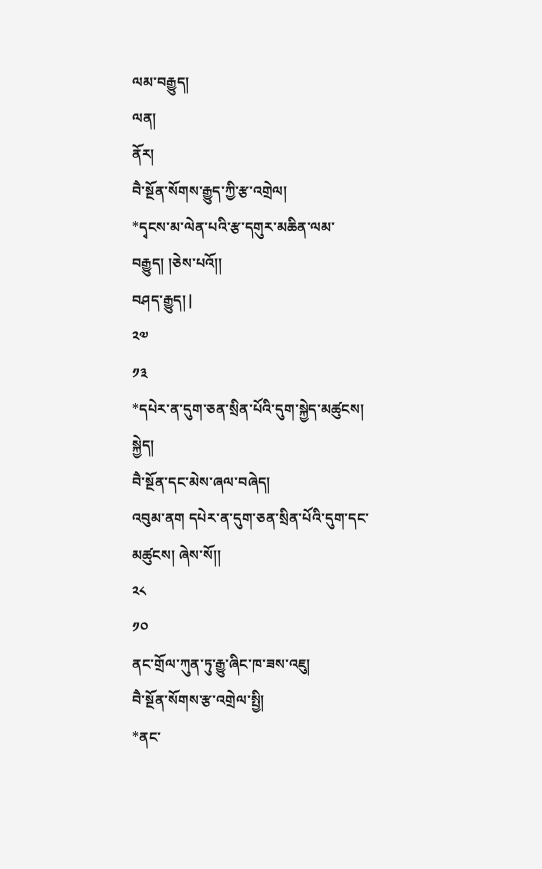ལམ་བརྒྱུད།
ལན།
ནོར།
བཻ་སྔོན་སོགས་རྒྱུད་ཀྱི་རྩ་འགྲེལ།
*དྭངས་མ་ལེན་པའི་རྩ་དགུར་མཆིན་ལམ་བརྒྱུད། །ཅེས་པའོ།།
བཤད་རྒྱུད། |
༢༧
༡༣
*དཔེར་ན་དུག་ཅན་སྲིན་པོའི་དུག་སྐྱེད་མཚུངས།
སྐྱེད།
བཻ་སྔོན་དང་མེས་ཞལ་བཞེད།
འབུམ་ནག དཔེར་ན་དུག་ཅན་སྲིན་པོའི་དུག་དང་མཚུངས། ཞེས་སོ།།
༢༨
༡༠
ནང་གྲོལ་ཀུན་ཏུ་རྒྱུ་ཞིང་ཁ་ཟས་འཇུ།
བཻ་སྔོན་སོགས་རྩ་འགྲེལ་སྤྱི།
*ནང་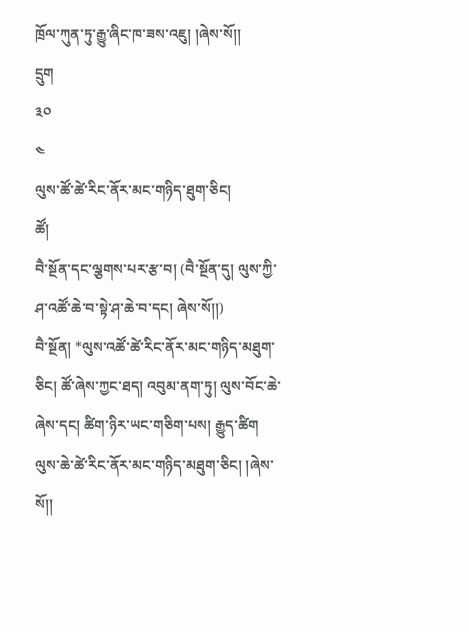ཁྲོལ་ཀུན་ཏུ་རྒྱུ་ཞིང་ཁ་ཟས་འཇུ། །ཞེས་སོ།།
དྲུག
༣༠
༤
ལུས་ཚོ་ཚེ་རིང་ནོར་མང་གཉིད་ཐུག་ཅིང།
ཚོ།
བཻ་སྔོན་དང་ལྕགས་པར་རྩ་བ། (བཻ་སྔོན་དུ། ལུས་ཀྱི་ཤ་འཚོ་ཆེ་བ་སྟེ་ཤ་ཆེ་བ་དང། ཞེས་སོ།།)
བཻ་སྔོན། *ལུས་འཚོ་ཚེ་རིང་ནོར་མང་གཉིད་མཐུག་ཅིང། ཚོ་ཞེས་ཀྱང་ཐད། འབུམ་ནག་ཏུ། ལུས་བོང་ཆེ་ཞེས་དང། ཚིག་ཉིར་ཡང་གཅིག་པས། རྒྱུད་ཚིག ལུས་ཆེ་ཚེ་རིང་ནོར་མང་གཉིད་མཐུག་ཅིང། །ཞེས་སོ།།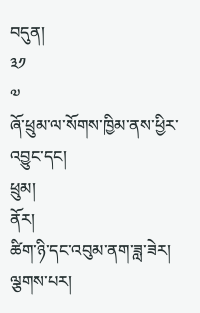བདུན།
༣༡
༧
ཞོ་ཕྲུམ་ལ་སོགས་ཁྱིམ་ནས་ཕྱིར་འབྱུང་དང།
ཕྲུམ།
ནོར།
ཚིག་ཉི་དང་འབུམ་ནག་ཟླ་ཟེར། ལྕགས་པར།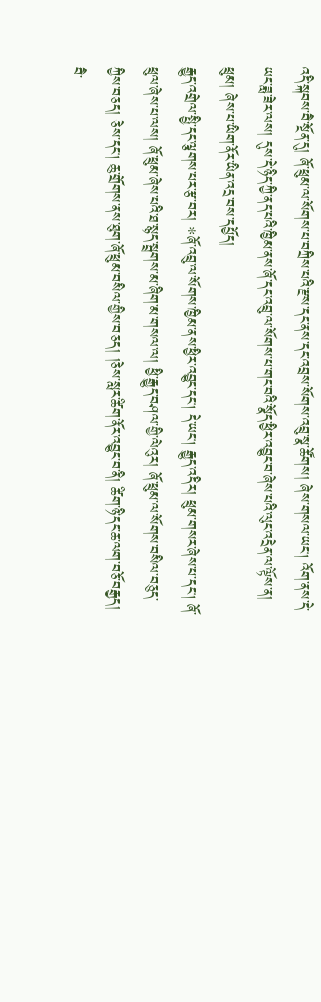འདི་སྐབས་བཻ་སྔོན་དུ། ཞོ་ཕྲུམ་ལ་སོགས་པ་བཀྲིས་པའི་རྫས་དང་ནས་དང་འབྲས་སོགས་འབྲུ་སྣ་ཚོགས། ཞེས་གསལ་ཡང། འོག་ནས་དེ་ཡང་ཟླ་ཟེར་ལས། དུས་དེ་ཉིད་ཀྱི་ནད་པའི་ཁྱིམ་ནས་ཞོ་དང་འབྲུ་ལ་སོགས་པ་གང་བའི་སྣོད་ཕྱིར་འབྱུང་བ་ཞེས་པའི་ལུང་འདྲེན་ལ་ལྟོས་ན། ཕྲུམ། ཞེས་པ་ཡིག་ནོར་ཡིན་འདྲ་བས་དཔྱོད།
རྒྱུད་འགྲེལ་སྤྱི་དང་ལྕགས་པར་རྩ་བར། *ཞོ་འབྲུ་ལ་སོགས་ཁྱིམ་ནས་ཕྱིར་འབྱུང་དང། དེ་ཡང། རྒྱུད་འདིར། ཕྲུམ་གསར་ཞེས་པ་དང། ཞོ་ཕྲུལ་ཞེས་པ་ལས། ཞོ་ཕྲུམ་ཞེས་པའི་ཐ་སྙད་སྦྲགས་མ་ཞིག་མ་གསལ་ལ། ཕྱི་རྒྱུད་བཤལ་གྱི་ལེའུར། ཞོ་ཕྲུམ་ལ་སོགས་བསིལ་བཅུད་ཀྱིས་བཅད། ཅེས་དང། ཆུ་གྲོགས་ནས་ཐུག་ཞོ་ཕྲུམ་བསིལ་གྱིས་བཅད། །ཅེས་སླར་ཚིག་ནོར་འབྱུང་བ་ནི། ཚིག་ཉི་དང་ཆ་ལག་བཅོ་བརྒྱད། བཻ་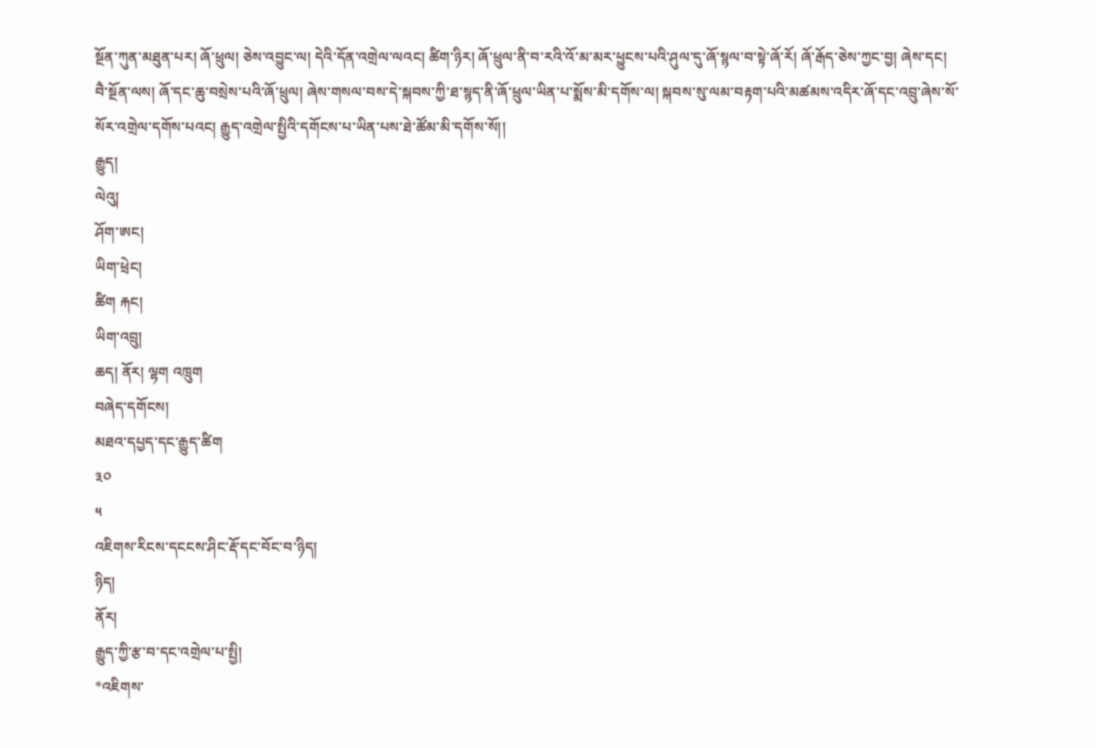སྔོན་ཀུན་མཐུན་པར། ཞོ་ཕྲུལ། ཅེས་འབྱུང་ལ། དེའི་དོན་འགྲེལ་ལའང། ཚིག་ཉིར། ཞོ་ཕྲུལ་ནི་བ་རའི་འོ་མ་མར་ཕྱུངས་པའི་ཤུལ་དུ་ཞོ་སྙལ་བ་སྟེ་ཞོ་རོ། ཞོ་རྒོད་ཅེས་ཀྱང་བྱ། ཞེས་དང། བཻ་སྔོན་ལས། ཞོ་དང་ཆུ་བསྲེས་པའི་ཞོ་ཕྲུལ། ཞེས་གསལ་བས་དེ་སྐབས་ཀྱི་ཐ་སྙད་ནི་ཞོ་ཕྲུལ་ཡིན་པ་སྨོས་མི་དགོས་ལ། སྐབས་སུ་ལམ་བརྟག་པའི་མཚམས་འདིར་ཞོ་དང་འབྲུ་ཞེས་སོ་སོར་འགྲེལ་དགོས་པའང། རྒྱུད་འགྲེལ་སྤྱིའི་དགོངས་པ་ཡིན་པས་ཐེ་ཚོམ་མི་དགོས་སོ།།
རྒྱུད།
ལེའུ།
ཤོག་ཨང།
ཡིག་ཕྲེང།
ཚིག རྐང།
ཡིག་འབྲུ།
ཆད། ནོར། ལྷག འཁྲུག
བཞེད་དགོངས།
མཐའ་དཔྱད་དང་རྒྱུད་ཚིག
༣༠
༥
འཇིགས་རིངས་དངངས་ཤིང་རྡོ་དང་བོང་བ་ཉིད།
ཉིད།
ནོར།
རྒྱུད་ཀྱི་རྩ་བ་དང་འགྲེལ་པ་སྤྱི།
*འཇིགས་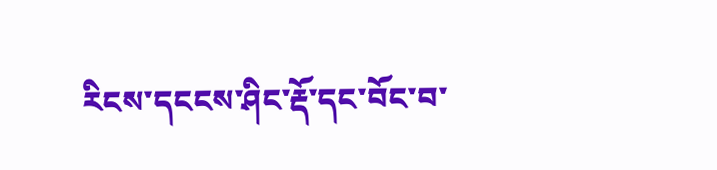རིངས་དངངས་ཤིང་རྡོ་དང་བོང་བ་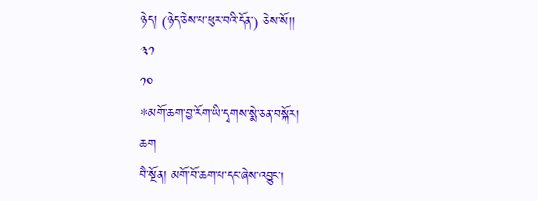ཉེད། (ཉེད་ཅེས་པ་ཕུར་བའི་དོན་) ཅེས་སོ།།
༣༡
༡༠
*མགོ་ཆག་བྱ་རོག་ཡི་དྭགས་སྨེ་ཅན་བསྐོར།
ཆག
བཻ་སྔོན། མགོ་བོ་ཆག་པ་དང་ཞེས་འབྱུང།